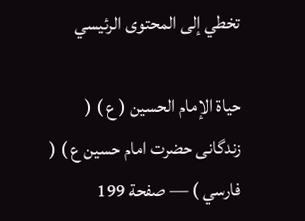تخطي إلى المحتوى الرئيسي

حياة الإمام الحسين ( ع ) ( زندگانى حضرت امام حسين ع ) ( فارسي ) — صفحة 199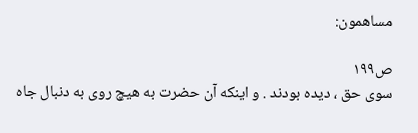مساهمون:

ص١٩٩
سوى حق ، ديده بودند . و اينكه آن حضرت به هيچ روى به دنبال جاه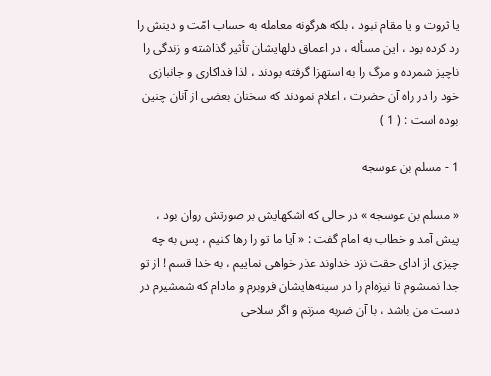يا ثروت و يا مقام نبود ، بلكه هرگونه معامله به حساب امّت و دينش را رد كرده بود ، اين مسأله ، در اعماق دلهايشان تأثير گذاشته و زندگى را ناچيز شمرده و مرگ را به استهزا گرفته بودند ، لذا فداكارى و جانبازى خود را در راه آن حضرت ، اعلام نمودند كه سخنان بعضى از آنان چنين بوده است : ( 1 )

1 - مسلم بن عوسجه

« مسلم بن عوسجه » در حالى كه اشكهايش بر صورتش روان بود ، پيش آمد و خطاب به امام گفت : « آيا ما تو را رها كنيم ، پس به چه چيزى از اداى حقت نزد خداوند عذر خواهى نماييم ، به خدا قسم ! از تو جدا نمىشوم تا نيزه‌ام را در سينه‌هايشان فروبرم و مادام كه شمشيرم در دست من باشد ، با آن ضربه مىزنم و اگر سلاحى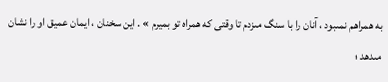به همراهم نمىبود ، آنان را با سنگ مىزدم تا وقتى كه همراه تو بميرم » . اين سخنان ، ايمان عميق او را نشان مىدهد ؛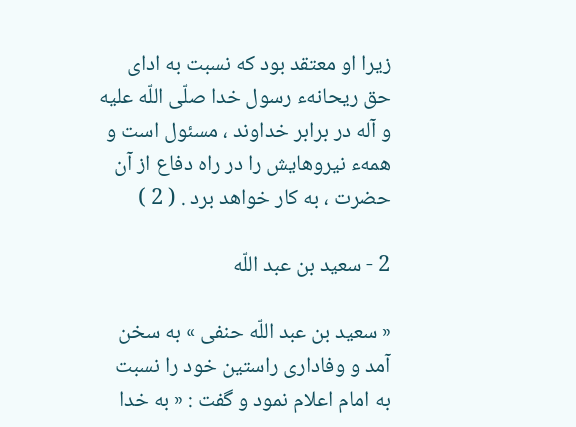زيرا او معتقد بود كه نسبت به اداى حق ريحانهء رسول خدا صلّى اللّه عليه و آله در برابر خداوند ، مسئول است و همهء نيروهايش را در راه دفاع از آن حضرت ، به كار خواهد برد . ( 2 )

2 - سعيد بن عبد اللّه

« سعيد بن عبد اللّه حنفى » به سخن آمد و وفادارى راستين خود را نسبت به امام اعلام نمود و گفت : « به خدا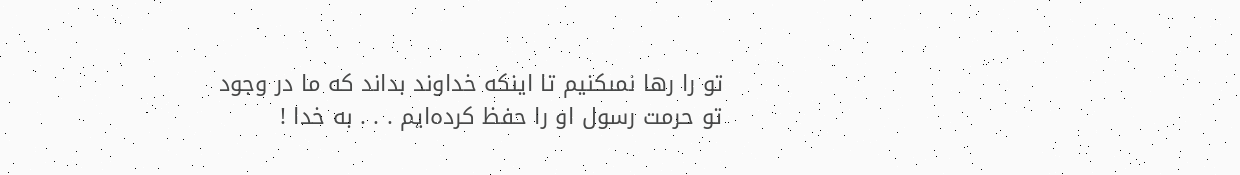تو را رها نمىكنيم تا اينكه خداوند بداند كه ما در وجود تو حرمت رسول او را حفظ كرده‌ايم . . . به خدا !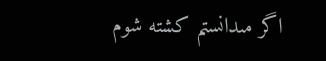اگر مىدانستم كشته شوم